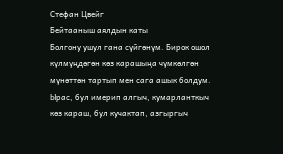Стефан Цвейг
Бейтааныш аялдын каты
Болгону ушул гана сүйгөнүм. Бирок ошол күлмүңдөгөн көз карашыңа чүмкөлгөн мүнөттөн тартып мен сага ашык болдум. Ырас, бул имерип алгыч, кумарланткыч көз караш, бул кучактап, азгыргыч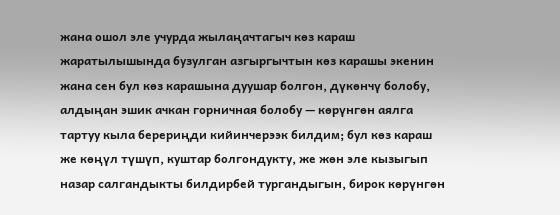жана ошол эле учурда жылаңачтагыч көз караш жаратылышында бузулган азгыргычтын көз карашы экенин жана сен бул көз карашына дуушар болгон, дүкөнчү болобу, алдыңан эшик ачкан горничная болобу — көрүнгөн аялга тартуу кыла берериңди кийинчерээк билдим; бул көз караш же көңүл түшүп, куштар болгондукту, же жөн эле кызыгып назар салгандыкты билдирбей тургандыгын, бирок көрүнгөн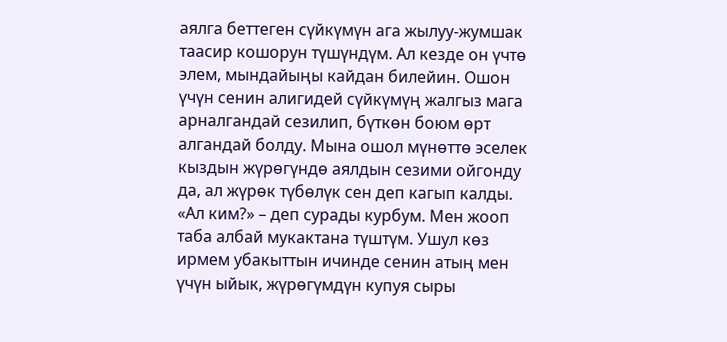аялга беттеген сүйкүмүн ага жылуу-жумшак таасир кошорун түшүндүм. Ал кезде он үчтө элем, мындайыңы кайдан билейин. Ошон үчүн сенин алигидей сүйкүмүң жалгыз мага арналгандай сезилип, бүткөн боюм өрт алгандай болду. Мына ошол мүнөттө эселек кыздын жүрөгүндө аялдын сезими ойгонду да, ал жүрөк түбөлүк сен деп кагып калды.
«Ал ким?» – деп сурады курбум. Мен жооп таба албай мукактана түштүм. Ушул көз ирмем убакыттын ичинде сенин атың мен үчүн ыйык, жүрөгүмдүн купуя сыры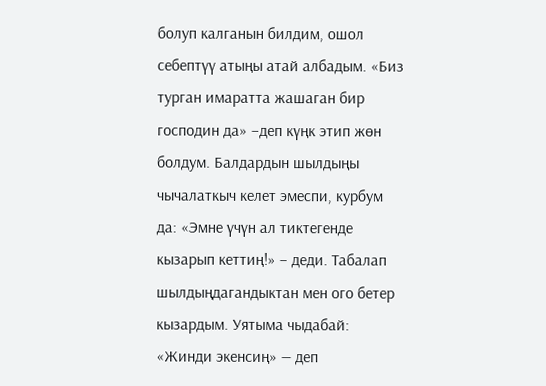болуп калганын билдим, ошол себептүү атыңы атай албадым. «Биз турган имаратта жашаган бир господин да» –деп күңк этип жөн болдум. Балдардын шылдыңы чычалаткыч келет эмеспи, курбум да: «Эмне үчүн ал тиктегенде кызарып кеттиң!» – деди. Табалап шылдыңдагандыктан мен ого бетер кызардым. Уятыма чыдабай: «Жинди экенсиң» — деп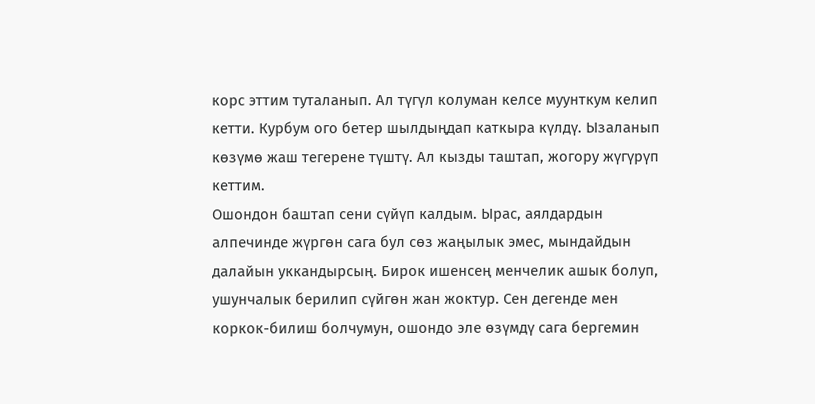корс эттим туталанып. Ал түгүл колуман келсе муунткум келип кетти. Курбум ого бетер шылдыңдап каткыра күлдү. Ызаланып көзүмө жаш тегерене түштү. Ал кызды таштап, жогору жүгүрүп кеттим.
Ошондон баштап сени сүйүп калдым. Ырас, аялдардын алпечинде жүргөн сага бул сөз жаңылык эмес, мындайдын далайын уккандырсың. Бирок ишенсең менчелик ашык болуп, ушунчалык берилип сүйгөн жан жоктур. Сен дегенде мен коркок-билиш болчумун, ошондо эле өзүмдү сага бергемин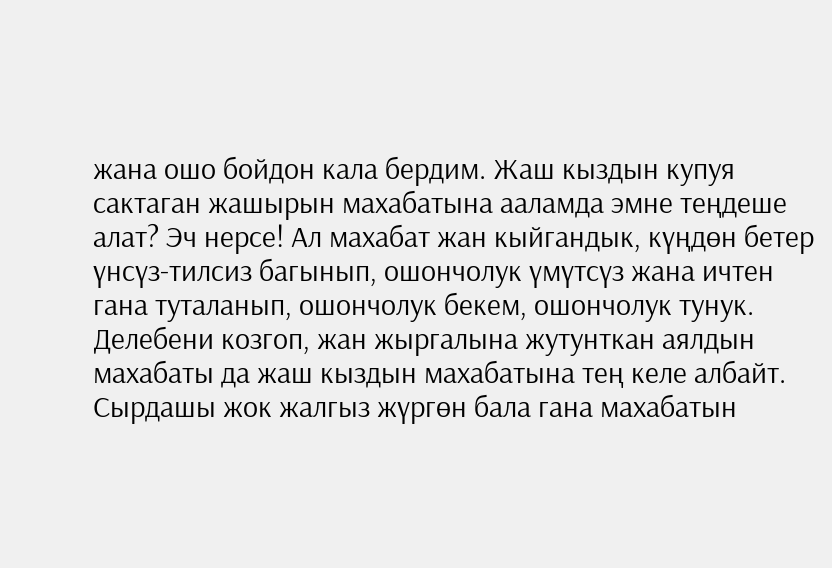жана ошо бойдон кала бердим. Жаш кыздын купуя сактаган жашырын махабатына ааламда эмне теңдеше алат? Эч нерсе! Ал махабат жан кыйгандык, күңдөн бетер үнсүз-тилсиз багынып, ошончолук үмүтсүз жана ичтен гана туталанып, ошончолук бекем, ошончолук тунук. Делебени козгоп, жан жыргалына жутунткан аялдын махабаты да жаш кыздын махабатына тең келе албайт. Сырдашы жок жалгыз жүргөн бала гана махабатын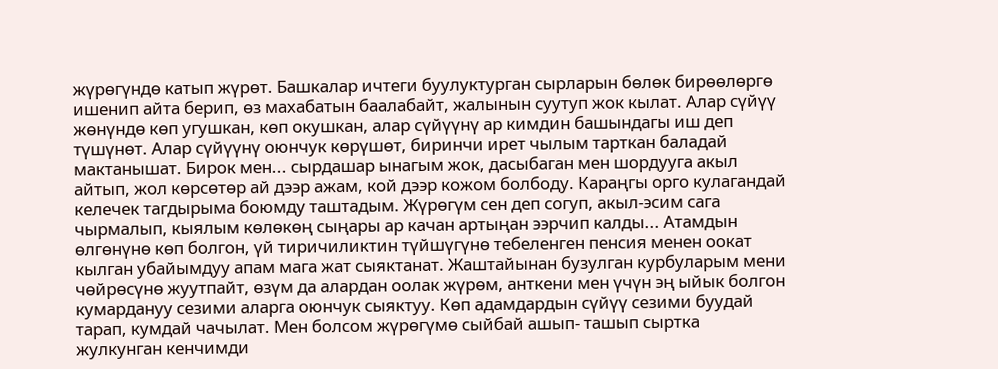жүрөгүндө катып жүрөт. Башкалар ичтеги буулуктурган сырларын бөлөк бирөөлөргө ишенип айта берип, өз махабатын баалабайт, жалынын суутуп жок кылат. Алар сүйүү жөнүндө көп угушкан, көп окушкан, алар сүйүүнү ар кимдин башындагы иш деп түшүнөт. Алар сүйүүнү оюнчук көрүшөт, биринчи ирет чылым тарткан баладай мактанышат. Бирок мен... сырдашар ынагым жок, дасыбаган мен шордууга акыл айтып, жол көрсөтөр ай дээр ажам, кой дээр кожом болбоду. Караңгы орго кулагандай келечек тагдырыма боюмду таштадым. Жүрөгүм сен деп согуп, акыл-эсим сага чырмалып, кыялым көлөкөң сыңары ар качан артыңан ээрчип калды... Атамдын өлгөнүнө көп болгон, үй тиричиликтин түйшүгүнө тебеленген пенсия менен оокат кылган убайымдуу апам мага жат сыяктанат. Жаштайынан бузулган курбуларым мени чөйрөсүнө жуутпайт, өзүм да алардан оолак жүрөм, анткени мен үчүн эң ыйык болгон кумардануу сезими аларга оюнчук сыяктуу. Көп адамдардын сүйүү сезими буудай тарап, кумдай чачылат. Мен болсом жүрөгүмө сыйбай ашып- ташып сыртка жулкунган кенчимди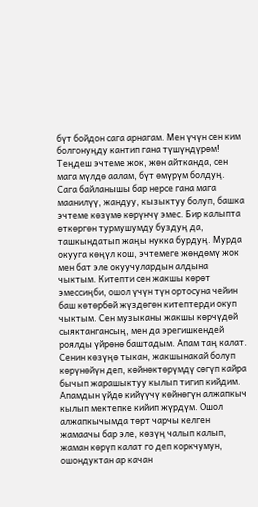бүт бойдон сага арнагам. Мен үчүн сен ким болгонуңду кантип гана түшүндүрөм! Теңдеш эчтеме жок, жөн айтканда, сен мага мүлдө аалам, бүт өмүрүм болдуң. Сага байланышы бар нерсе гана мага маанилүү, жандуу, кызыктуу болуп, башка эчтеме көзүмө көрүнчү эмес. Бир калыпта өткөргөн турмушумду буздуң да, ташкындатып жаңы нукка бурдуң. Мурда окууга көңүл кош, эчтемеге жөндөмү жок мен бат эле окуучулардын алдына чыктым. Китепти сен жакшы көрөт эмессиңби, ошол үчүн түн ортосуна чейин баш көтөрбөй жүздөгөн китептерди окуп чыктым. Сен музыканы жакшы көрчүдөй сыяктангансың, мен да эрегишкендей роялды үйрөнө баштадым. Апам таң калат. Сенин көзүңө тыкан, жакшынакай болуп көрүнөйүн деп, көйнөктөрүмдү сөгүп кайра бычып жарашыктуу кылып тигип кийдим. Апамдын үйдө кийүүчү көйнөгүн алжапкыч кылып мектепке кийип жүрдүм. Ошол алжапкычымда төрт чарчы келген жамаачы бар эле, көзүң чалып калып, жаман көрүп калат го деп коркчумун, ошондуктан ар качан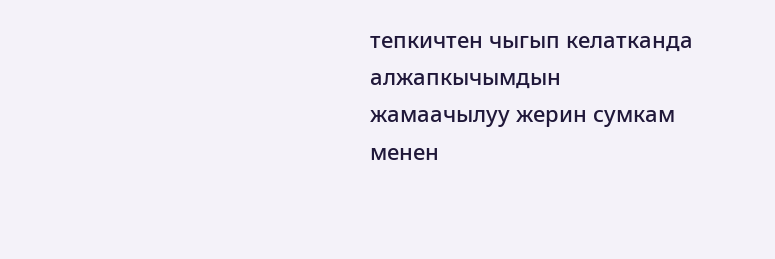тепкичтен чыгып келатканда алжапкычымдын жамаачылуу жерин сумкам менен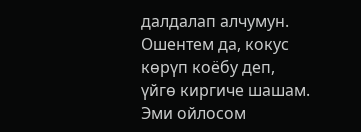далдалап алчумун. Ошентем да, кокус көрүп коёбу деп, үйгө киргиче шашам. Эми ойлосом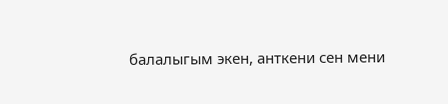балалыгым экен, анткени сен мени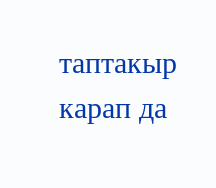таптакыр карап да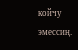койчу эмессиң.